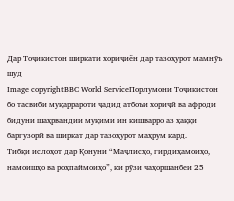Дар Тоҷикистон ширкати хориҷиён дар тазоҳурот мамнӯъ шуд
Image copyrightBBC World ServiceПорлумони Тоҷикистон бо тасвиби муқаррароти ҷадид атбоъи хориҷӣ ва афроди бидуни шаҳрвандии муқими ин кишварро аз ҳаққи баргузорӣ ва ширкат дар тазоҳурот маҳрум кард.
Тибқи ислоҳот дар Қонуни “Маҷлисҳо, гирдиҳамоиҳо, намоишҳо ва роҳпаймоиҳо”, ки рӯзи чаҳоршанбеи 25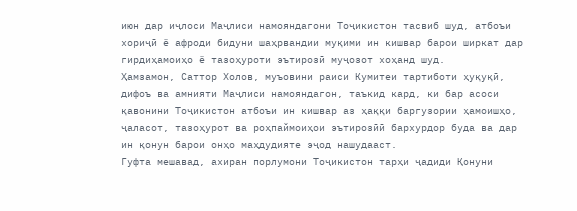июн дар иҷлоси Маҷлиси намояндагони Тоҷикистон тасвиб шуд, атбоъи хориҷӣ ё афроди бидуни шаҳрвандии муқими ин кишвар барои ширкат дар гирдиҳамоиҳо ё тазоҳуроти эътирозӣ муҷозот хоҳанд шуд.
Ҳамзамон, Саттор Холов, муъовини раиси Кумитеи тартиботи ҳуқуқӣ, дифоъ ва амнияти Маҷлиси намояндагон, таъкид кард, ки бар асоси қавонини Тоҷикистон атбоъи ин кишвар аз ҳаққи баргузории ҳамоишҳо, ҷаласот, тазоҳурот ва роҳпаймоиҳои эътирозӣӣ бархурдор буда ва дар ин қонун барои онҳо маҳдудияте эҷод нашудааст.
Гуфта мешавад, ахиран порлумони Тоҷикистон тарҳи ҷадиди Қонуни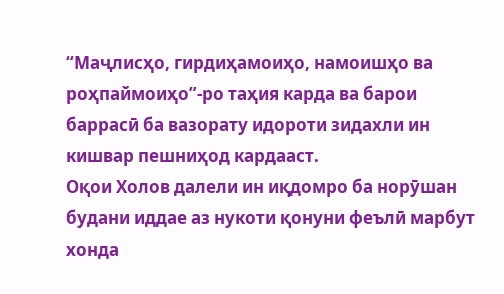“Маҷлисҳо, гирдиҳамоиҳо, намоишҳо ва роҳпаймоиҳо”-ро таҳия карда ва барои баррасӣ ба вазорату идороти зидахли ин кишвар пешниҳод кардааст.
Оқои Холов далели ин иқдомро ба норӯшан будани иддае аз нукоти қонуни феълӣ марбут хонда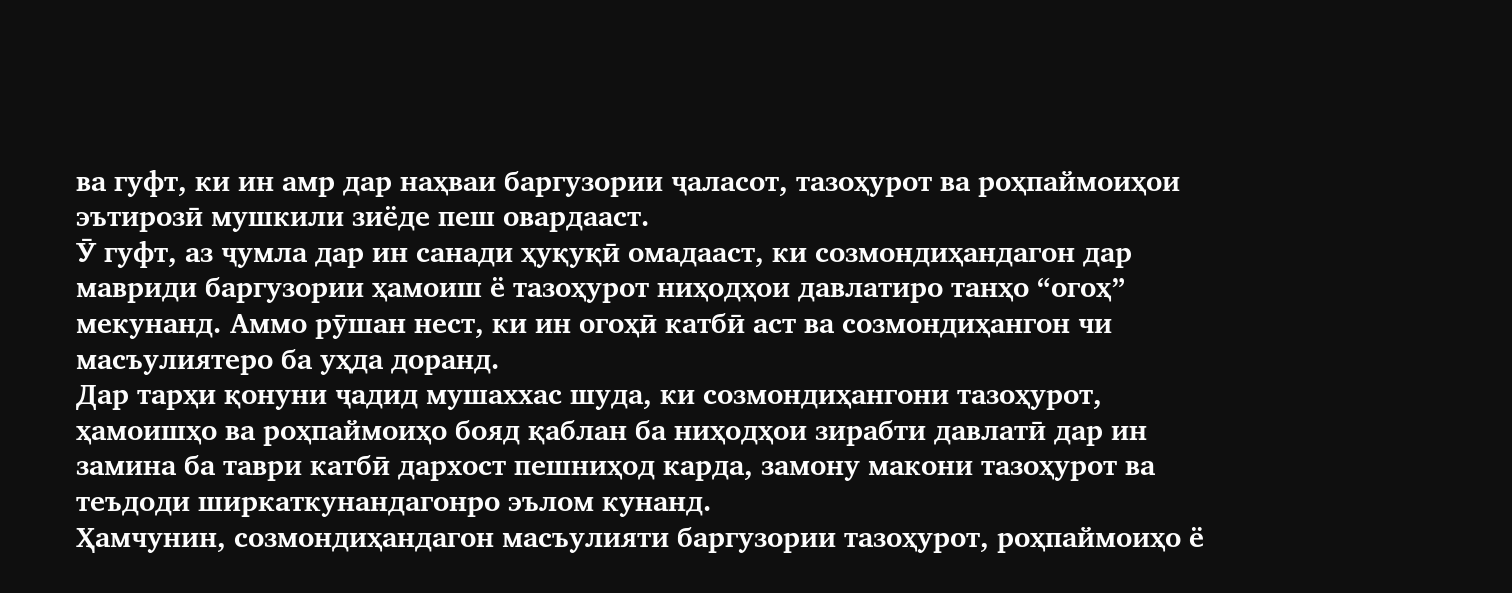ва гуфт, ки ин амр дар наҳваи баргузории ҷаласот, тазоҳурот ва роҳпаймоиҳои эътирозӣ мушкили зиёде пеш овардааст.
Ӯ гуфт, аз ҷумла дар ин санади ҳуқуқӣ омадааст, ки созмондиҳандагон дар мавриди баргузории ҳамоиш ё тазоҳурот ниҳодҳои давлатиро танҳо “огоҳ” мекунанд. Аммо рӯшан нест, ки ин огоҳӣ катбӣ аст ва созмондиҳангон чи масъулиятеро ба уҳда доранд.
Дар тарҳи қонуни ҷадид мушаххас шуда, ки созмондиҳангони тазоҳурот, ҳамоишҳо ва роҳпаймоиҳо бояд қаблан ба ниҳодҳои зирабти давлатӣ дар ин замина ба таври катбӣ дархост пешниҳод карда, замону макони тазоҳурот ва теъдоди ширкаткунандагонро эълом кунанд.
Ҳамчунин, созмондиҳандагон масъулияти баргузории тазоҳурот, роҳпаймоиҳо ё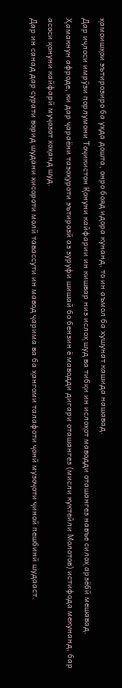ҳамоишҳои эътирозиро ба уҳда дошта, онро бояд идора кунанд, то ин аъмол ба хушунат кашида нашавад.
Дар иҷлоси имрӯзи порлумони Тоҷикистон Қонуни кайфарии ин кишвар низ ислоҳ шуд ва тибқи ин ислоҳот маводди оташангез навъе силоҳ арзёбӣ мешавад. Ҳамакнун афроде, ки дар ҷараёни тазоҳуроти эътирозӣ аз зуруфи шишаӣ бо бензин ё маводди дигари оташангез (мисли куктейли Молотов) истифода мекунанд, бар асоси қонуни кайфарӣ муҷозот хоҳанд шуд.
Дар ин санад дар сурати ворид шудани хисороти молӣ тавассути ин мавод ҷарима ва ба ҳангоми талафоти ҷонӣ музоҷоти ҷиноӣ пешбинӣ шудааст.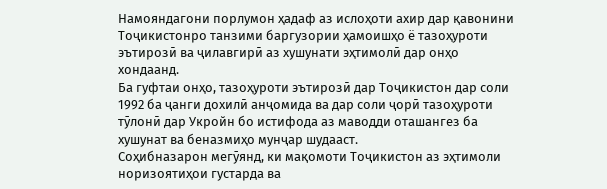Намояндагони порлумон ҳадаф аз ислоҳоти ахир дар қавонини Тоҷикистонро танзими баргузории ҳамоишҳо ё тазоҳуроти эътирозӣ ва ҷилавгирӣ аз хушунати эҳтимолӣ дар онҳо хондаанд.
Ба гуфтаи онҳо, тазоҳуроти эътирозӣ дар Тоҷикистон дар соли 1992 ба ҷанги дохилӣ анҷомида ва дар соли ҷорӣ тазоҳуроти тӯлонӣ дар Укройн бо истифода аз маводди оташангез ба хушунат ва беназмиҳо мунҷар шудааст.
Соҳибназарон мегӯянд, ки мақомоти Тоҷикистон аз эҳтимоли норизоятиҳои густарда ва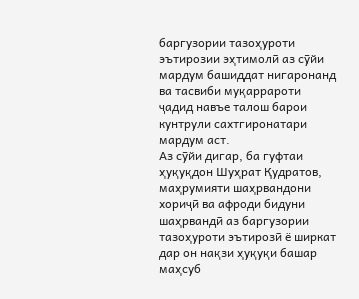баргузории тазоҳуроти эътирозии эҳтимолӣ аз сӯйи мардум башиддат нигаронанд ва тасвиби муқаррароти ҷадид навъе талош барои кунтрули сахтгиронатари мардум аст.
Аз сӯйи дигар, ба гуфтаи ҳуқуқдон Шуҳрат Қудратов, маҳрумияти шаҳрвандони хориҷӣ ва афроди бидуни шаҳрвандӣ аз баргузории тазоҳуроти эътирозӣ ё ширкат дар он нақзи ҳуқуқи башар маҳсуб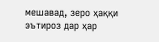мешавад, зеро ҳаққи эътироз дар ҳар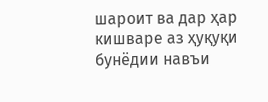шароит ва дар ҳар кишваре аз ҳуқуқи бунёдии навъи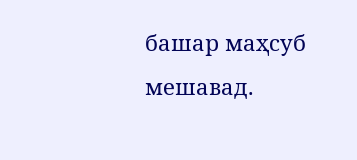башар маҳсуб мешавад.